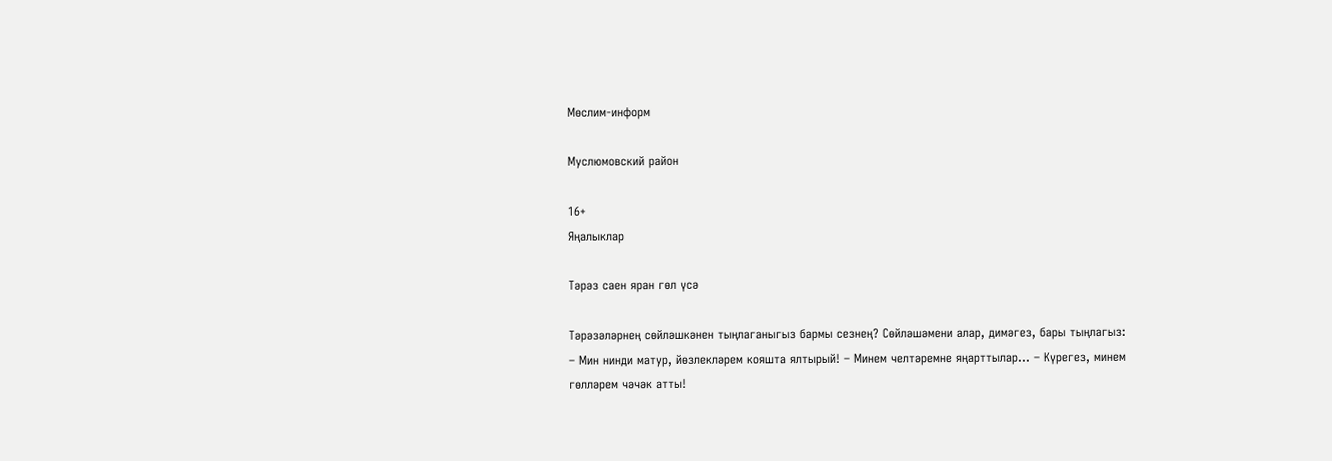Мөслим-информ

Муслюмовский район

16+
Яңалыклар

Тәрәз саен яран гөл үсә

Тәрәзәләрнең сөйләшкәнен тыңлаганыгыз бармы сезнең? Сөйләшәмени алар, димәгез, бары тыңлагыз: – Мин нинди матур, йөзлекләрем кояшта ялтырый! – Минем челтәремне яңарттылар... – Күрегез, минем гөлләрем чәчәк атты!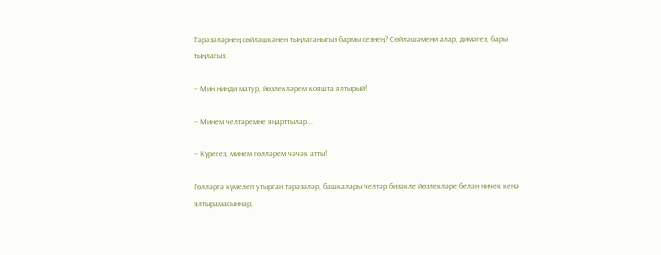Тәрәзәләрнең сөйләшкәнен тыңлаганыгыз бармы сезнең? Сөйләшәмени алар, димәгез, бары тыңлагыз:

– Мин нинди матур, йөзлекләрем кояшта ялтырый!

– Минем челтәремне яңарттылар...

– Күрегез, минем гөлләрем чәчәк атты!

Гөлләргә күмелеп утырган тәрәзәләр, башкалары челтәр бизәкле йөзлекләре белән ничек кенә ялтырамасыннар,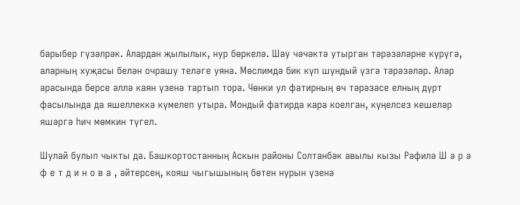барыбер гүзәлрәк. Алардан җылылык, нур бөркелә. Шау чәчәктә утырган тәрәзәләрне күрүгә, аларның хуҗасы белән очрашу теләге уяна. Мөслимдә бик күп шундый үзгә тәрәзәләр. Алар арасында берсе әллә каян үзенә тартып тора. Чөнки ул фатирның өч тәрәзәсе елның дүрт фасылында да яшеллеккә күмелеп утыра. Мондый фатирда кара коелган, күңелсез кешеләр яшәргә һич мөмкин түгел.

Шулай булып чыкты да. Башкортостанның Аскын районы Солтанбәк авылы кызы Рәфилә Ш ә р ә ф е т д и н о в а , әйтерсең, кояш чыгышының бөтен нурын үзенә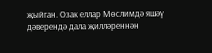җыйган. Озак еллар Мөслимдә яшәү дәверендә дала җилләреннән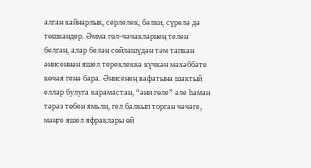алган кайнарлык, серлелек, бәлки, сүрелә дә төшкәндер. Әмма гөл-чәчәкләрнең телен белгән, алар белән сөйләшүдән тәм тапкан әнисеннән яшел тереклеккә күчкән мәхәббәте көчәя генә бара. Әнисенең вафатына шактый еллар булуга карамастан, “әни гөле” әле һаман тәрәз төбен ямьли, гел балкып торган чәчәге, мәңге яшел яфраклары өй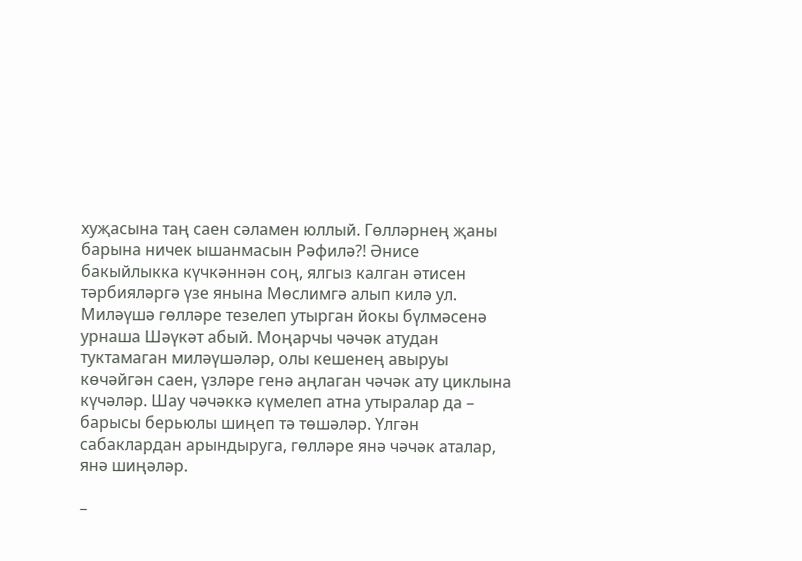хуҗасына таң саен сәламен юллый. Гөлләрнең җаны барына ничек ышанмасын Рәфилә?! Әнисе бакыйлыкка күчкәннән соң, ялгыз калган әтисен тәрбияләргә үзе янына Мөслимгә алып килә ул. Миләүшә гөлләре тезелеп утырган йокы бүлмәсенә урнаша Шәүкәт абый. Моңарчы чәчәк атудан туктамаган миләүшәләр, олы кешенең авыруы көчәйгән саен, үзләре генә аңлаган чәчәк ату циклына күчәләр. Шау чәчәккә күмелеп атна утыралар да – барысы берьюлы шиңеп тә төшәләр. Үлгән сабаклардан арындыруга, гөлләре янә чәчәк аталар, янә шиңәләр.

–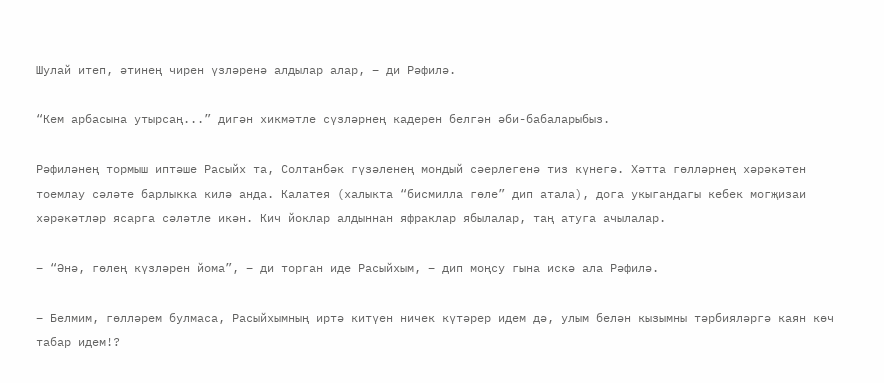Шулай итеп, әтинең чирен үзләренә алдылар алар, – ди Рәфилә.

“Кем арбасына утырсаң...” дигән хикмәтле сүзләрнең кадерен белгән әби-бабаларыбыз.

Рәфиләнең тормыш иптәше Расыйх та, Солтанбәк гүзәленең мондый сәерлегенә тиз күнегә. Хәтта гөлләрнең хәрәкәтен тоемлау сәләте барлыкка килә анда. Калатея (халыкта “бисмилла гөле” дип атала), дога укыгандагы кебек могҗизаи хәрәкәтләр ясарга сәләтле икән. Кич йоклар алдыннан яфраклар ябылалар, таң атуга ачылалар.

– “Әнә, гөлең күзләрен йома”, – ди торган иде Расыйхым, – дип моңсу гына искә ала Рәфилә.

– Белмим, гөлләрем булмаса, Расыйхымның иртә китүен ничек күтәрер идем дә, улым белән кызымны тәрбияләргә каян көч табар идем!?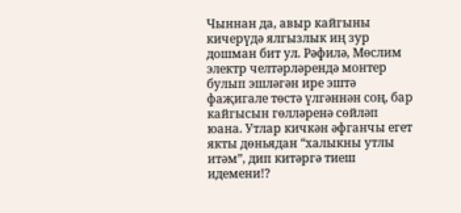Чыннан да, авыр кайгыны кичерүдә ялгызлык иң зур дошман бит ул. Рәфилә, Мөслим электр челтәрләрендә монтер булып эшләгән ире эштә фаҗигале төстә үлгәннән соң, бар кайгысын гөлләренә сөйләп юана. Утлар кичкән әфганчы егет якты дөньядан “халыкны утлы итәм”, дип китәргә тиеш идемени!?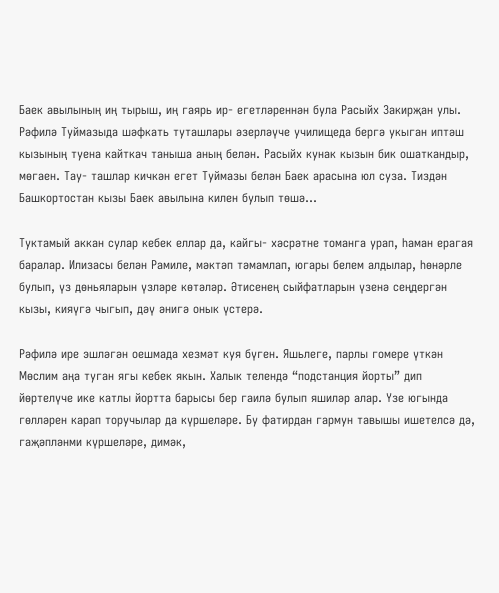Баек авылының иң тырыш, иң гаярь ир- егетләреннән була Расыйх Закирҗан улы. Рәфилә Туймазыда шәфкать туташлары әзерләүче училищеда бергә укыган иптәш кызының туена кайткач таныша аның белән. Расыйх кунак кызын бик ошаткандыр, мөгаен. Тау- ташлар кичкән егет Туймазы белән Баек арасына юл суза. Тиздән Башкортостан кызы Баек авылына килен булып төшә...

Туктамый аккан сулар кебек еллар да, кайгы- хәсрәтне томанга урап, һаман ерагая баралар. Илизасы белән Рамиле, мәктәп тәмамлап, югары белем алдылар, һөнәрле булып, үз дөньяларын үзләре көтәләр. Әтисенең сыйфатларын үзенә сеңдергән кызы, кияүгә чыгып, дәү әнигә онык үстерә.

Рәфилә ире эшләгән оешмада хезмәт куя бүген. Яшьлеге, парлы гомере үткән Мөслим аңа туган ягы кебек якын. Халык телендә “подстанция йорты” дип йөртелүче ике катлы йортта барысы бер гаилә булып яшиләр алар. Үзе югында гөлләрен карап торучылар да күршеләре. Бу фатирдан гармун тавышы ишетелсә дә, гаҗәпләнми күршеләре, димәк,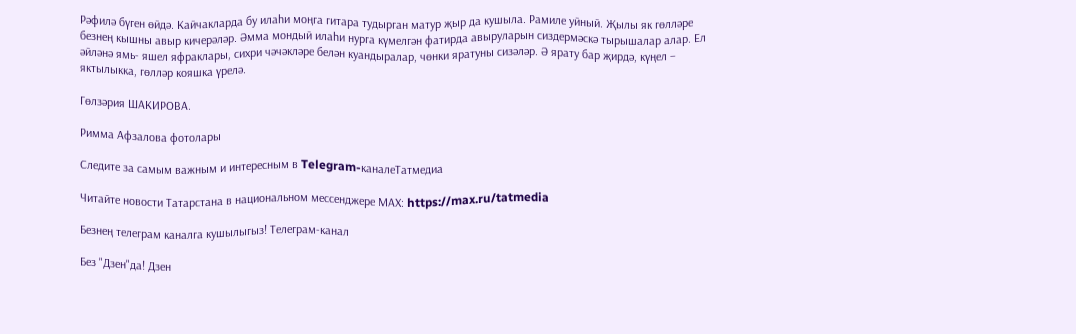Рәфилә бүген өйдә. Кайчакларда бу илаһи моңга гитара тудырган матур җыр да кушыла. Рамиле уйный. Җылы як гөлләре безнең кышны авыр кичерәләр. Әмма мондый илаһи нурга күмелгән фатирда авыруларын сиздермәскә тырышалар алар. Ел әйләнә ямь- яшел яфраклары, сихри чәчәкләре белән куандыралар, чөнки яратуны сизәләр. Ә ярату бар җирдә, күңел – яктылыкка, гөлләр кояшка үрелә.

Гөлзәрия ШАКИРОВА.

Римма Афзалова фотолары

Следите за самым важным и интересным в Telegram-каналеТатмедиа

Читайте новости Татарстана в национальном мессенджере MАХ: https://max.ru/tatmedia

Безнең телеграм каналга кушылыгыз! Телеграм-канал

Без "Дзен"да! Дзен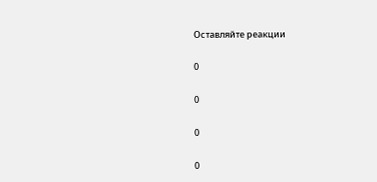Оставляйте реакции

0

0

0

0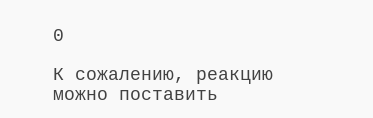0

К сожалению, реакцию можно поставить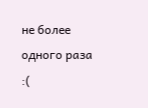не более одного раза :(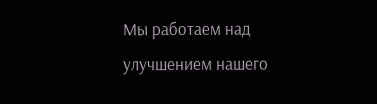Мы работаем над улучшением нашего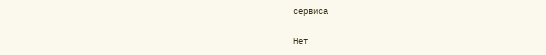сервиса

Нет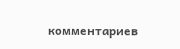комментариев